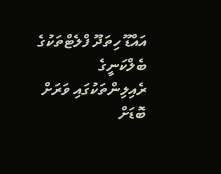އައްޑޫ ހިތަދޫ ފްލެޓްތަކުގެ ބެލްކަނީގެ ރެއިލިންތަކުގައި ވަރަށް ބޮޑަށް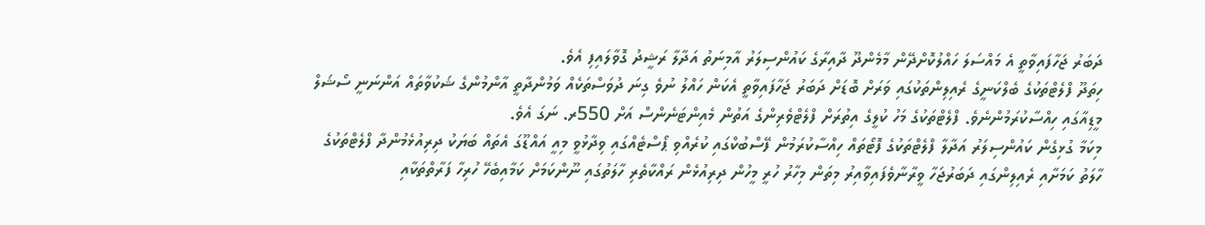ދަބަރު ޖަހާފައިވާތީ އެ މައްސަލަ ހައްލުކޮށްދޭން މާމެންދޫ ދާއިރާގެ ކައުންސިލަރު އާމިނަތު އަދާލާ ރަޝީދު ގޮވާލައިފި އެވެ.
ހިތަދޫ ފްލެޓްތަކުގެ ބެލްކަނީގެ ރެއިލިންތަކުގައި ވަރަށް ބޮޑަށް ދަބަރު ޖަހާފައިވާތީ އެކަން ހައްލު ނުވެ ގިނަ ދުވަސްތަކެއް ވަމުންދާތީ އާންމުންގެ ޝަކުވާތައް އަންނަނީ ސޯޝަލް މީޑިއާގައި ހިއްސާކުރަމުންނެވެ. ފްލެޓްތަކުގެ މަހު ކުލީގެ އިތުރަށް ފްލެޓްވެރިންގެ އަތުން މެއިންޓަނެންސް އަށް 550ރ. ނަގަ އެވެ.
މިކަމާ ގުޅިގެން ކައުންސިލަރު އަދާލާ ފްލެޓްތަކުގެ ފޮޓޯތައް ހިއްސާކުރަމުން ފޭސްބުކްގައި ކުރެއްވި ޕޯސްޓެއްގައި ވިދާޅުވީ މިއީ އައްޑޫގަ އެތައް ބަޔަކު ދިރިއުޅެމުންދާ ފްލެޓްތަކުގެ ހާލަތު ކަމަށާއި ރެއިލިންގައި ދަބަރުޖަހާ ވީރާނާވެފައިވާއިރު މިތަން މިހާރު ހުރީ މީހުން ދިރިއުޅެން ރައްކާތެރި ހާލަތުގައި ނޫންކަމަށް ކަމާއިބެހޭ ހުރިހާ ފަރާތްތަކާއި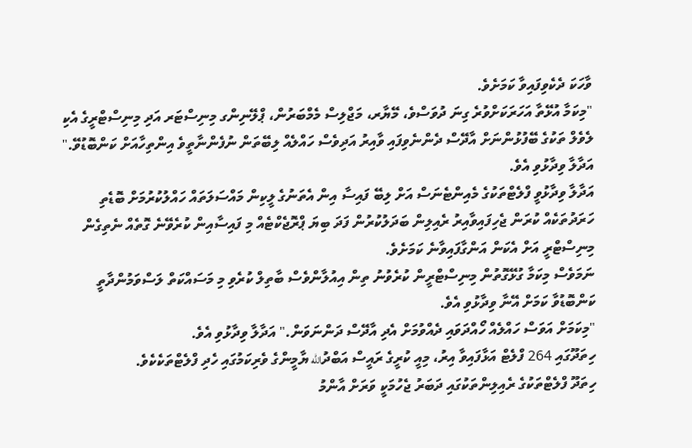ވާހަކަ ދެކެވިފައިވާ ކަމަށެވެ.
"މިކަމާ އުޅޭތާ އަހަރަކަށްވުރެ ގިނަ ދުވަސްވެ، މޭޔާރ، މަޖްލިސް މެމްބަރުން، ޕްލޭނިންގ މިނިސްޓަރ އަދި މިނިސްޓްރީގެ އެކި ލެވެލް ތަކުގެ ބޭފުޅުންނަށް އާދޭސް ދެންނެވިފައި ވާއިރު އަދިވެސް ހައްލެއް ލިބޭތަން ނުފެންނާތީވެ އިންތިހާއަށް ކަންބޮޑުވޭ." އަދާލާ ވިދާޅުވި އެވެ.
އަދާލާ ވިދާޅުވީ ފްލެޓްތަކުގެ މެއިންޓެނަސް އަށް ލިބޭ ފައިސާ އިން އެތަނުގެ ލީކިން މައްސަލަތައް ހައްލުކުރުމަށް ބޮޑެތި ހަރަދުތަކެއް ކުރަން ޖެހިފައިވާއިރު ރެއިލިން ބަދަލުކުރުން ފަދަ ބިޔަ ޕްރޮޖެކްޓެއް މި ފައިސާއިން ކުރެވޭނެ ގޮތެއް ނެތިގެން މިނިސްޓްރީ އަށް އެކަން އަންގާފައިވާނެ ކަމަށެވެ.
ނަމަވެސް މިކަމާ ގުޅޭގޮތުން މިނިސްޓްރީން ކުރެވުނު ތިން އިއުލާންވެސް ބާތިލް ކުރެވި މި މަސައްކަތް ލަސްވަމުންދާތީ ކަންބޮޑުވާ ކަމަށް އޭނާ ވިދާޅުވި އެވެ.
"މިކަމަށް އަވަސް ހައްލެއް ހޯއްދަވައި ދެއްވުމަށް އެދި އާދޭސް ދަންނަވަން." އަދާލާ ވިދާޅުވި އެވެ.
ހިތަދޫގައި 264 ފްލެޓް އަޅާފައިވާ އިރު، މިއީ ކުރީގެ ރައީސް އަބްދުالله ޔާމީންގެ ވެރިކަމުގައި ހެދި ފްލެޓްތަކެކެވެ.
ހިތަދޫ ފްލެޓްތަކުގެ ރެއިލިންތަކުގައި ދަބަރު ޖެހުމަކީ ވަރަށް އާންމު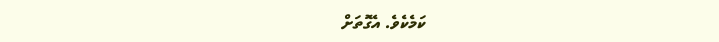ކަމެކެވެ. އެގޮތަށް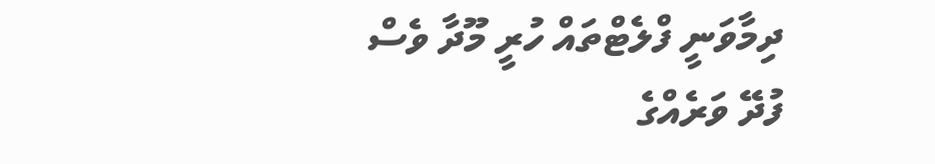ދިމާވަނީ ފްލެޓްތައް ހުރީ މޫދާ ވެސް ފުދޭ ވަރެއްގެ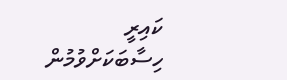ކައިރީ ހިސާބަކަށްވުމުން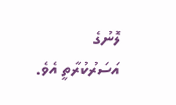ލޮނުގެ އަސަރުކުރާތީ އެވެ.